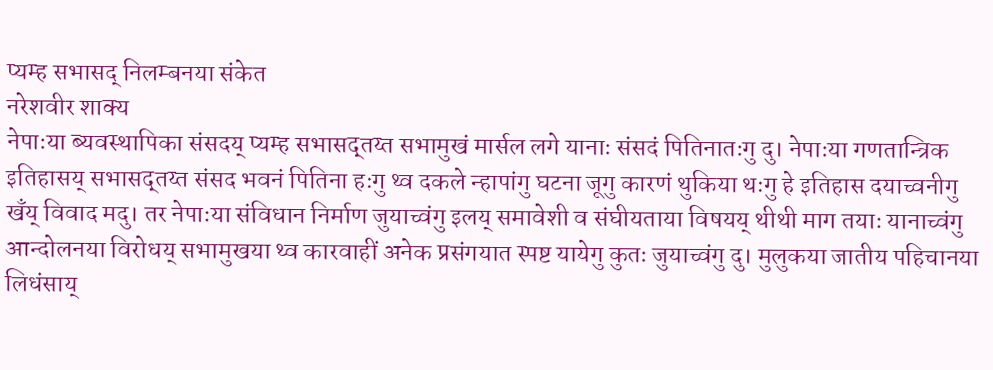प्यम्ह सभासद् निलम्बनया संकेत
नरेशवीर शाक्य
नेपाःया ब्यवस्थापिका संसदय् प्यम्ह सभासद्तय्त सभामुखं मार्सल लगे यानाः संसदं पितिनातःगु दु। नेपाःया गणतान्त्रिक इतिहासय् सभासद्तय्त संसद भवनं पितिना हःगु थ्व दकले न्हापांगु घटना जूगु कारणं थुकिया थःगु हे इतिहास दयाच्वनीगु खँय् विवाद मदु। तर नेपाःया संविधान निर्माण जुयाच्वंगु इलय् समावेशी व संघीयताया विषयय् थीथी माग तयाः यानाच्वंगु आन्दोलनया विरोधय् सभामुखया थ्व कारवाहीं अनेक प्रसंगयात स्पष्ट यायेगु कुतः जुयाच्वंगु दु। मुलुकया जातीय पहिचानया लिधंसाय्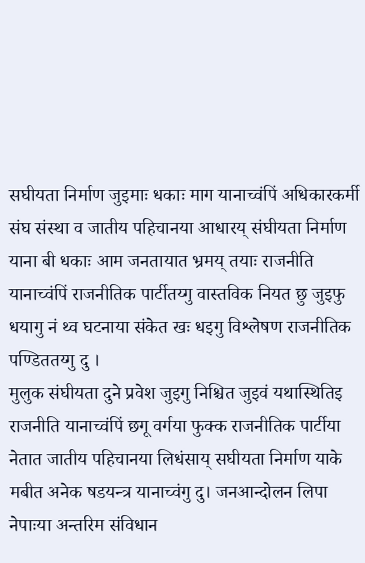सघीयता निर्माण जुइमाः धकाः माग यानाच्वंपिं अधिकारकर्मी संघ संस्था व जातीय पहिचानया आधारय् संघीयता निर्माण याना बी धकाः आम जनतायात भ्रमय् तयाः राजनीति यानाच्वंपिं राजनीतिक पार्टीतय्गु वास्तविक नियत छु जुइफु धयागु नं थ्व घटनाया संकेत खः धइगु विश्लेषण राजनीतिक पण्डिततय्गु दु ।
मुलुक संघीयता दुने प्रवेश जुइगु निश्चित जुइवं यथास्थितिइ राजनीति यानाच्वंपिं छगू वर्गया फुक्क राजनीतिक पार्टीया नेतात जातीय पहिचानया लिधंसाय् सघीयता निर्माण याके मबीत अनेक षडयन्त्र यानाच्वंगु दु। जनआन्दोलन लिपा नेपाःया अन्तरिम संविधान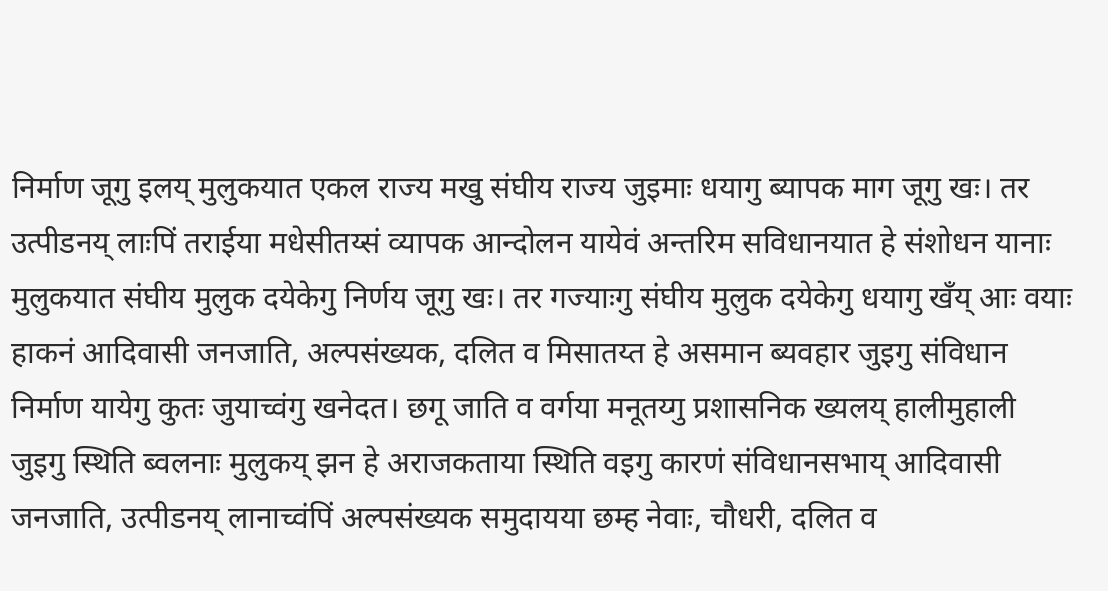निर्माण जूगु इलय् मुलुकयात एकल राज्य मखु संघीय राज्य जुइमाः धयागु ब्यापक माग जूगु खः। तर उत्पीडनय् लाःपिं तराईया मधेसीतय्सं व्यापक आन्दोलन यायेवं अन्तरिम सविधानयात हे संशोधन यानाः मुलुकयात संघीय मुलुक दयेकेगु निर्णय जूगु खः। तर गज्याःगु संघीय मुलुक दयेकेगु धयागु खँय् आः वयाः हाकनं आदिवासी जनजाति, अल्पसंख्यक, दलित व मिसातय्त हे असमान ब्यवहार जुइगु संविधान निर्माण यायेगु कुतः जुयाच्वंगु खनेदत। छगू जाति व वर्गया मनूतय्गु प्रशासनिक ख्यलय् हालीमुहाली जुइगु स्थिति ब्वलनाः मुलुकय् झन हे अराजकताया स्थिति वइगु कारणं संविधानसभाय् आदिवासी जनजाति, उत्पीडनय् लानाच्वंपिं अल्पसंख्यक समुदायया छम्ह नेवाः, चौधरी, दलित व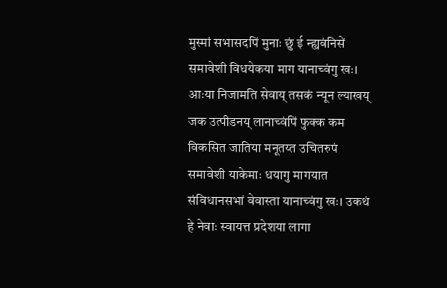मुस्मां सभासदपिं मुनाः छुं ई न्ह्यवंनिसें समावेशी विधयेकया माग यानाच्वंगु खः। आःया निजामति सेवाय् तसकं न्यून ल्याखय् जक उत्पीडनय् लानाच्वंपिं फुक्क कम विकसित जातिया मनूतय्त उचितरुपं समावेशी याकेमाः धयागु मागयात संविधानसभां वेवास्ता यानाच्वंगु खः। उकथं हे नेवाः स्वायत्त प्रदेशया लागा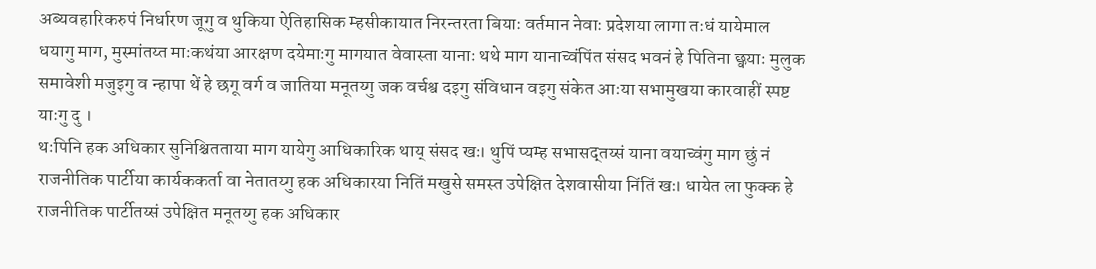अब्यवहारिकरुपं निर्धारण जूगु व थुकिया ऐतिहासिक म्हसीकायात निरन्तरता बियाः वर्तमान नेवाः प्रदेशया लागा तःधं यायेमाल धयागु माग, मुस्मांतय्त माःकथंया आरक्षण दयेमाःगु मागयात वेवास्ता यानाः थथे माग यानाच्वंपिंत संसद भवनं हे पितिना छ्वयाः मुलुक समावेशी मजुइगु व न्हापा थें हे छगू वर्ग व जातिया मनूतय्गु जक वर्चश्व दइगु संविधान वइगु संकेत आःया सभामुखया कारवाहीं स्पष्ट याःगु दु ।
थःपिनि हक अधिकार सुनिश्चितताया माग यायेगु आधिकारिक थाय् संसद खः। थुपिं प्यम्ह सभासद्तय्सं याना वयाच्वंगु माग छुं नं राजनीतिक पार्टीया कार्यककर्ता वा नेतातय्गु हक अधिकारया नितिं मखुसे समस्त उपेक्षित देशवासीया निंतिं खः। धायेत ला फुक्क हे राजनीतिक पार्टीतय्सं उपेक्षित मनूतय्गु हक अधिकार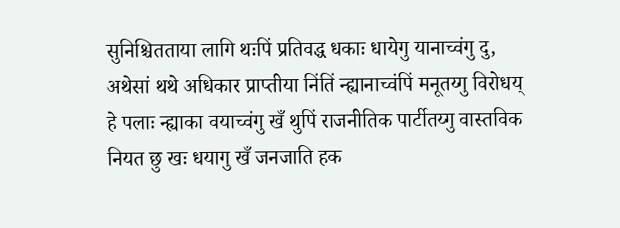सुनिश्चितताया लागि थःपिं प्रतिवद्ध धकाः धायेगु यानाच्वंगु दु, अथेसां थथे अधिकार प्राप्तीया निंतिं न्ह्यानाच्वंपिं मनूतय्गु विरोधय् हे पलाः न्ह्याका वयाच्वंगु खँ थुपिं राजनीतिक पार्टीतय्गु वास्तविक नियत छु खः धयागु खँ जनजाति हक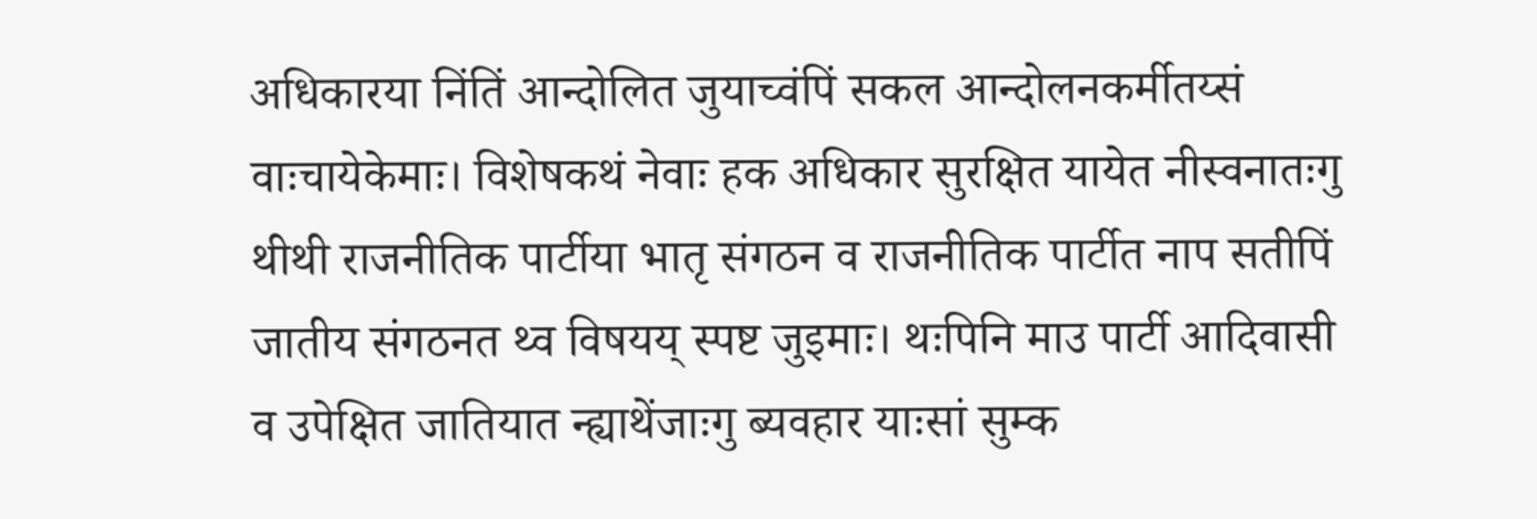अधिकारया निंतिं आन्दोलित जुयाच्वंपिं सकल आन्दोलनकर्मीतय्सं वाःचायेकेमाः। विशेषकथं नेवाः हक अधिकार सुरक्षित यायेत नीस्वनातःगु थीथी राजनीतिक पार्टीया भातृ संगठन व राजनीतिक पार्टीत नाप सतीपिं जातीय संगठनत थ्व विषयय् स्पष्ट जुइमाः। थःपिनि माउ पार्टी आदिवासी व उपेक्षित जातियात न्ह्याथेंजाःगु ब्यवहार याःसां सुम्क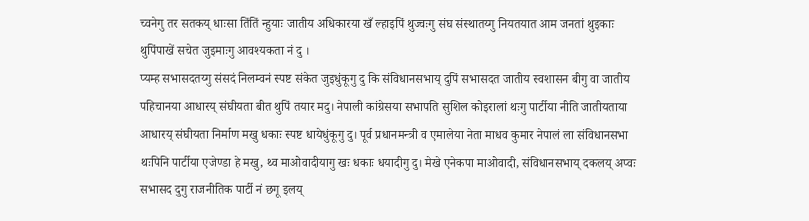च्वनेगु तर सतकय् धाःसा तिंतिं न्हुयाः जातीय अधिकारया खँ ल्हाइपिं थुज्वःगु संघ संस्थातय्गु नियतयात आम जनतां थुइकाः थुपिंपाखें सचेत जुइमाःगु आवश्यकता नं दु ।
प्यम्ह सभासदतय्गु संसदं निलम्वनं स्पष्ट संकेत जुइधुंकूगु दु कि संविधानसभाय् दुपिं सभासदत जातीय स्वशासन बीगु वा जातीय पहिचानया आधारय् संघीयता बीत थुपिं तयार मदु। नेपाली कांग्रेसया सभापति सुशिल कोइरालां थःगु पार्टीया नीति जातीयताया आधारय् संघीयता निर्माण मखु धकाः स्पष्ट धायेधुंकूगु दु। पूर्व प्रधानमन्त्री व एमालेया नेता माधव कुमार नेपालं ला संविधानसभा थःपिनि पार्टीया एजेण्डा हे मखु, थ्व माओवादीयागु खः धकाः धयादीगु दु। मेखे एनेकपा माओवादी, संविधानसभाय् दकलय् अप्वः सभासद दुगु राजनीतिक पार्टी नं छगू इलय्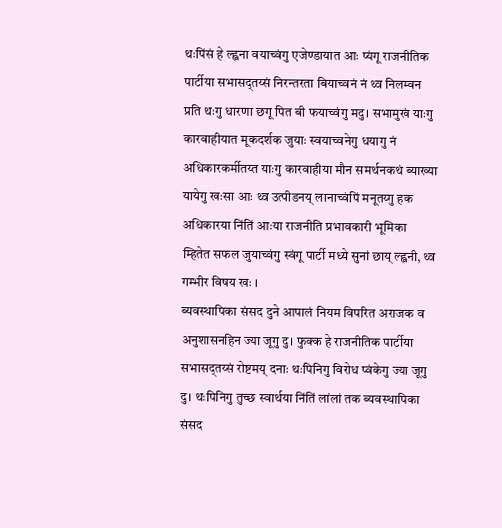थःपिंसं हे ल्ह्वना वयाच्वंगु एजेण्डायात आः प्यंगू राजनीतिक पार्टीया सभासद्तय्सं निरन्तरता बियाच्वनं नं थ्व निलम्वन प्रति थःगु धारणा छगू पित बी फयाच्वंगु मदु। सभामुखं याःगु कारवाहीयात मूकदर्शक जुयाः स्वयाच्वनेगु धयागु नं अधिकारकर्मीतय्त याःगु कारवाहीया मौन समर्थनकथं ब्याख्या यायेगु खःसा आः थ्व उत्पीडनय् लानाच्वंपिं मनूतय्गु हक अधिकारया निंतिं आःया राजनीति प्रभावकारी भूमिका म्हितेत सफल जुयाच्वंगु स्वंगू पार्टी मध्ये सुनां छाय् ल्ह्वनी, थ्व गम्भीर विषय खः ।
ब्यवस्थापिका संसद दुने आपालं नियम विपरित अराजक व अनुशासनहिन ज्या जूगु दु। फुक्क हे राजनीतिक पार्टीया सभासद्तय्सं रोष्टमय् दनाः थःपिनिगु विरोध प्वंकेगु ज्या जूगु दु। थःपिनिगु तुच्छ स्वार्थया निंतिं लांलां तक ब्यवस्थापिका संसद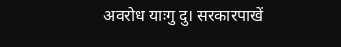अवरोध याःगु दु। सरकारपाखें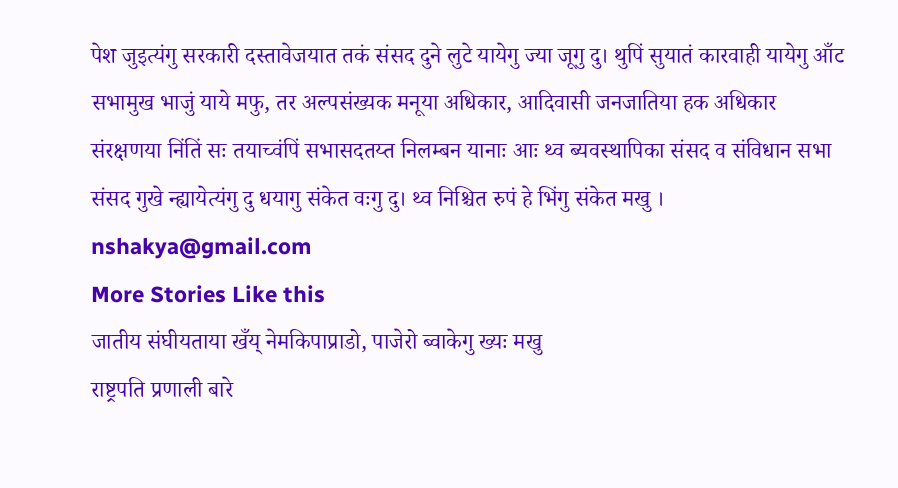पेश जुइत्यंगु सरकारी दस्तावेजयात तकं संसद दुने लुटे यायेगु ज्या जूगु दु। थुपिं सुयातं कारवाही यायेगु आँट सभामुख भाजुं याये मफु, तर अल्पसंख्यक मनूया अधिकार, आदिवासी जनजातिया हक अधिकार संरक्षणया निंतिं सः तयाच्वंपिं सभासदतय्त निलम्बन यानाः आः थ्व ब्यवस्थापिका संसद व संविधान सभा संसद गुखे न्ह्यायेत्यंगु दु धयागु संकेत वःगु दु। थ्व निश्चित रुपं हे भिंगु संकेत मखु ।
nshakya@gmail.com
More Stories Like this
जातीय संघीयताया खँय् नेमकिपाप्राडो, पाजेरो ब्वाकेगु ख्यः मखु
राष्ट्रपति प्रणाली बारे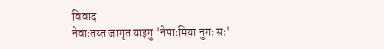विवाद
नेवाःतय्त जागृत याइगु 'नेपाःमिया नुगः सः'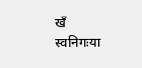खँ स्वनिगःया